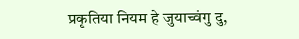प्रकृतिया नियम हे जुयाच्वंगु दु,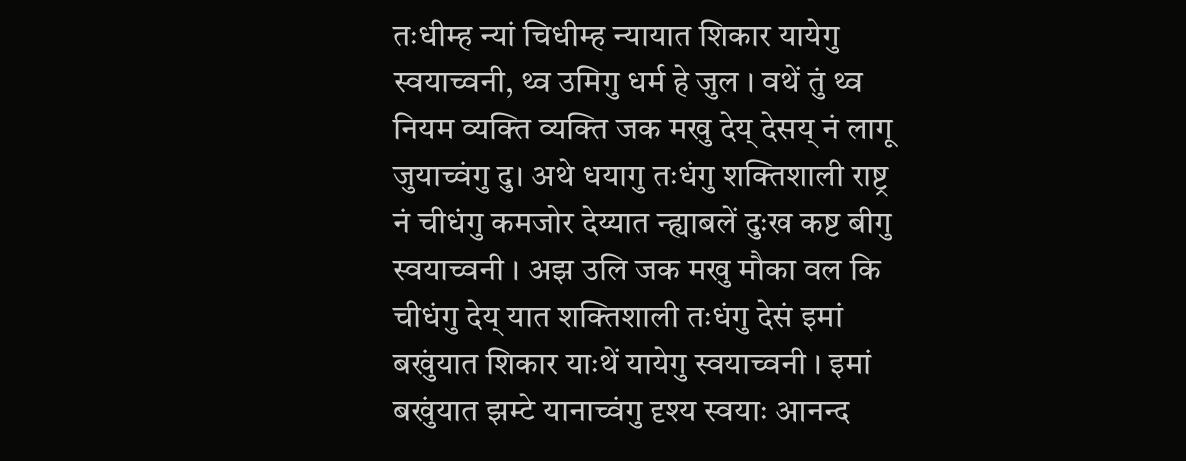तःधीम्ह न्यां चिधीम्ह न्यायात शिकार यायेगु स्वयाच्वनी, थ्व उमिगु धर्म हे जुल । वथें तुं थ्व नियम व्यक्ति व्यक्ति जक मखु देय् देसय् नं लागू जुयाच्वंगु दु। अथे धयागु तःधंगु शक्तिशाली राष्ट्र नं चीधंगु कमजोर देय्यात न्ह्याबलें दुःख कष्ट बीगु स्वयाच्वनी । अझ उलि जक मखु मौका वल कि चीधंगु देय् यात शक्तिशाली तःधंगु देसं इमां बखुंयात शिकार याःथें यायेगु स्वयाच्वनी । इमां बखुंयात झम्टे यानाच्वंगु दृश्य स्वयाः आनन्द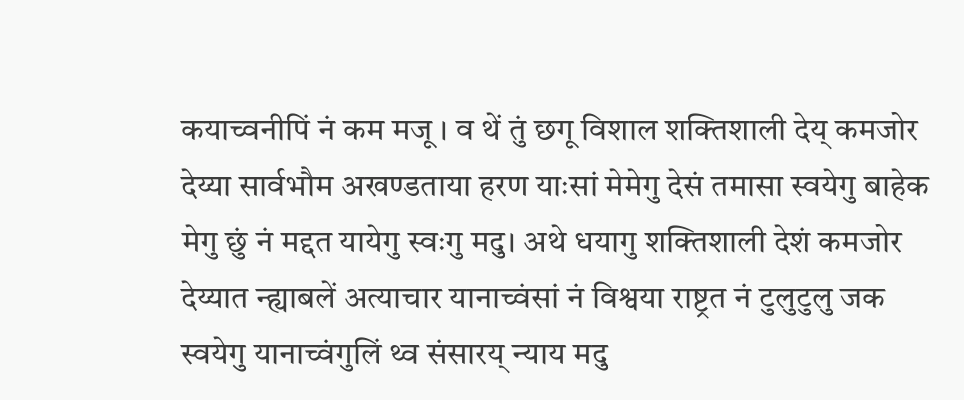कयाच्वनीपिं नं कम मजू । व थें तुं छगू विशाल शक्तिशाली देय् कमजोर देय्या सार्वभौम अखण्डताया हरण याःसां मेमेगु देसं तमासा स्वयेगु बाहेक मेगु छुं नं मद्दत यायेगु स्वःगु मदु। अथे धयागु शक्तिशाली देशं कमजोर देय्यात न्ह्याबलें अत्याचार यानाच्वंसां नं विश्वया राष्ट्रत नं टुलुटुलु जक स्वयेगु यानाच्वंगुलिं थ्व संसारय् न्याय मदु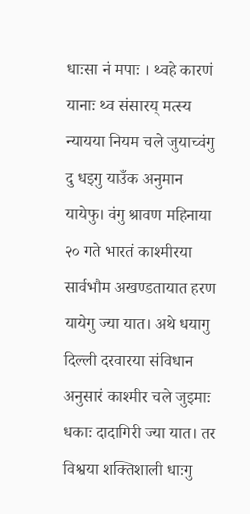धाःसा नं मपाः । थ्वहे कारणं यानाः थ्व संसारय् मत्स्य न्यायया नियम चले जुयाच्वंगु दु धइगु याउँक अनुमान यायेफु। वंगु श्रावण महिनाया २० गते भारतं काश्मीरया सार्वभौम अखण्डतायात हरण यायेगु ज्या यात। अथे धयागु दिल्ली दरवारया संविधान अनुसारं काश्मीर चले जुइमाः धकाः दादागिरी ज्या यात। तर विश्वया शक्तिशाली धाःगु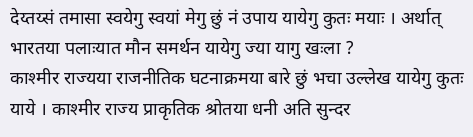देय्तय्सं तमासा स्वयेगु स्वयां मेगु छुं नं उपाय यायेगु कुतः मयाः । अर्थात् भारतया पलाःयात मौन समर्थन यायेगु ज्या यागु खःला ?
काश्मीर राज्यया राजनीतिक घटनाक्रमया बारे छुं भचा उल्लेख यायेगु कुतः याये । काश्मीर राज्य प्राकृतिक श्रोतया धनी अति सुन्दर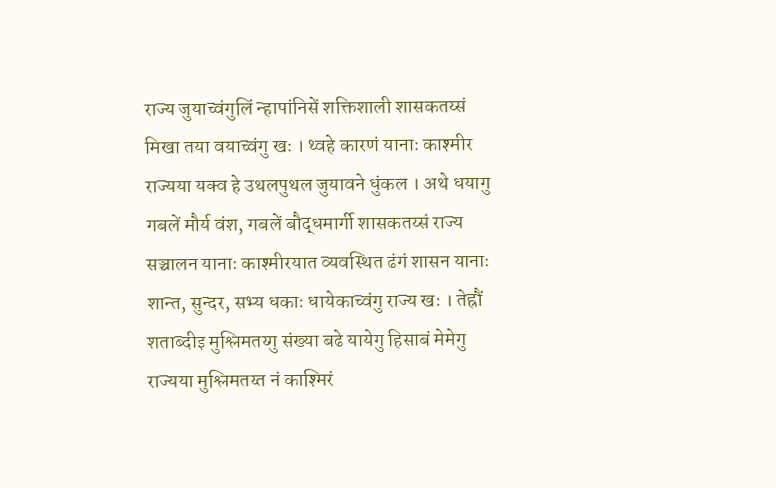राज्य जुयाच्वंगुलिं न्हापांनिसें शक्तिशाली शासकतय्सं मिखा तया वयाच्वंगु खः । थ्वहे कारणं यानाः काश्मीर राज्यया यक्व हे उथलपुथल जुयावने धुंकल । अथे धयागु गबलें मौर्य वंश, गबलें बौद्धमार्गी शासकतय्सं राज्य सञ्चालन यानाः काश्मीरयात व्यवस्थित ढंगं शासन यानाः शान्त, सुन्दर, सभ्य धकाः धायेकाच्वंगु राज्य खः । तेह्रौं शताब्दीइ मुश्लिमतय्गु संख्या बढे यायेगु हिसाबं मेमेगु राज्यया मुश्लिमतय्त नं काश्मिरं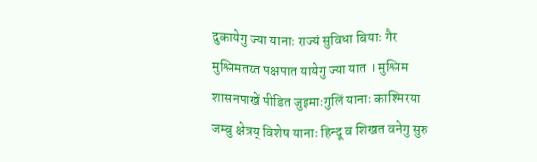दुकायेगु ज्या यानाः राज्यं सुविधा बियाः गैर मुश्लिमतय्त पक्षपात यायेगु ज्या यात । मुश्लिम शासनपाखें पीडित जुइमाःगुलिं यानाः काश्मिरया जम्बु क्षेत्रय् विशेष यानाः हिन्दू व शिखत वनेगु सुरु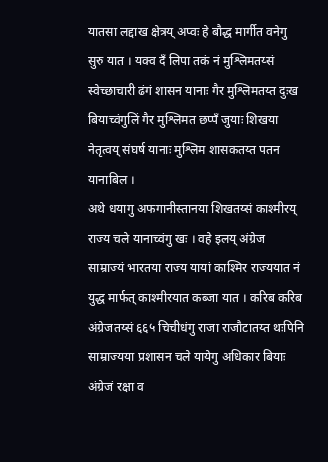यातसा लद्दाख क्षेत्रय् अप्वः हे बौद्ध मार्गीत वनेगु सुरु यात । यक्व दँ लिपा तकं नं मुश्लिमतय्सं स्वेच्छाचारी ढंगं शासन यानाः गैर मुश्लिमतय्त दुःख बियाच्वंगुलिं गैर मुश्लिमत छप्पँ जुयाः शिखया नेतृत्वय् संघर्ष यानाः मुश्लिम शासकतय्त पतन यानाबिल ।
अथे धयागु अफगानीस्तानया शिखतय्सं काश्मीरय् राज्य चले यानाच्वंगु खः । वहे इलय् अंग्रेज साम्राज्यं भारतया राज्य यायां काश्मिर राज्ययात नं युद्ध मार्फत् काश्मीरयात कब्जा यात । करिब करिब अंग्रेजतय्सं ६६५ चिचीधंगु राजा राजौटातय्त थःपिनि साम्राज्यया प्रशासन चले यायेगु अधिकार बियाः अंग्रेजं रक्षा व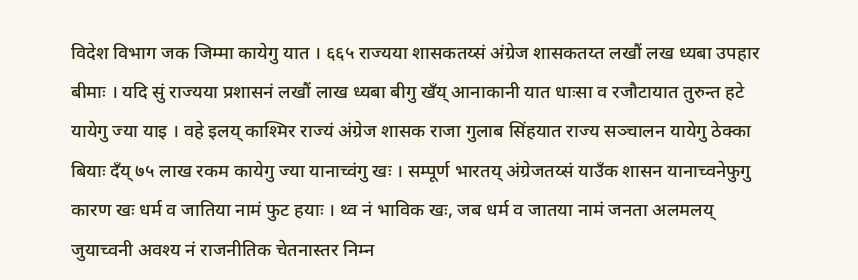विदेश विभाग जक जिम्मा कायेगु यात । ६६५ राज्यया शासकतय्सं अंग्रेज शासकतय्त लखौं लख ध्यबा उपहार बीमाः । यदि सुं राज्यया प्रशासनं लखौं लाख ध्यबा बीगु खँय् आनाकानी यात धाःसा व रजौटायात तुरुन्त हटे यायेगु ज्या याइ । वहे इलय् काश्मिर राज्यं अंग्रेज शासक राजा गुलाब सिंहयात राज्य सञ्चालन यायेगु ठेक्का बियाः दँय् ७५ लाख रकम कायेगु ज्या यानाच्वंगु खः । सम्पूर्ण भारतय् अंग्रेजतय्सं याउँक शासन यानाच्वनेफुगु कारण खः धर्म व जातिया नामं फुट हयाः । थ्व नं भाविक खः, जब धर्म व जातया नामं जनता अलमलय् जुयाच्वनी अवश्य नं राजनीतिक चेतनास्तर निम्न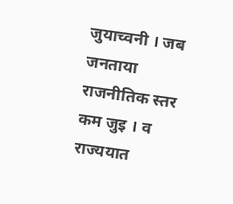जुयाच्वनी । जब जनताया राजनीतिक स्तर कम जुइ । व राज्ययात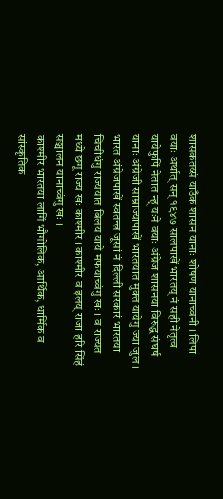शासकतय्सं याउँक शासन यानाः शोषण यानाच्वनी । लिपा वयाः अर्थात् सन् १९४७ सालपाखें भारतय् नं सही नेतृत्व यायेफुपिं नेतात न्ह् यःने वयाः अंग्रेज शासनया विरुद्ध संघर्ष यानाः अंग्रेजी साम्राज्यापाखें भारतयात मुक्त यायेगु ज्या जुल । भारत अंग्रेजपाखें स्वतन्त्र जूसां नं दिल्ली सरकारं भारतया चिचीधंगु राज्ययात बिलय याये मफयाच्वंगु खः । व राज्यत मध्ये छगू राज्य खः काश्मीर । काश्मीर व इलय् राजा हरि सिंहं सञ्चालन यानाच्वंगु खः ।
काश्मीर भारतया लागिं भौगोलिक, आर्थिक, धार्मिक व सांस्कृतिक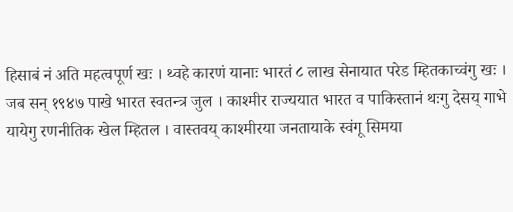हिसाबं नं अति महत्वपूर्ण खः । थ्वहे कारणं यानाः भारतं ८ लाख सेनायात परेड म्हितकाच्वंगु खः ।
जब सन् १९४७ पाखे भारत स्वतन्त्र जुल । काश्मीर राज्ययात भारत व पाकिस्तानं थःगु देसय् गाभे यायेगु रणनीतिक खेल म्हितल । वास्तवय् काश्मीरया जनतायाके स्वंगू सिमया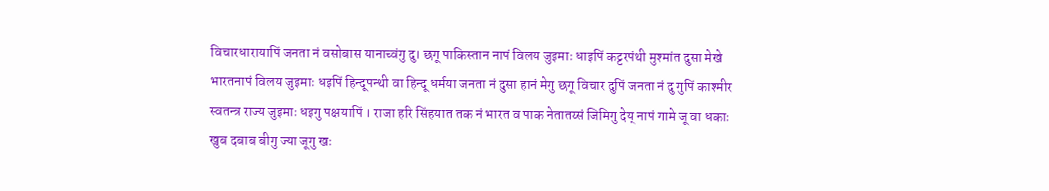विचारधारायापिं जनता नं वसोबास यानाच्वंगु दु। छगू पाकिस्तान नापं विलय जुइमाः धाइपिं कट्टरपंथी मुश्मांत दुसा मेखे भारतनापं विलय जुइमाः धइपिं हिन्दूपन्थी वा हिन्दू धर्मया जनता नं दुसा हानं मेगु छगू विचार दुपिं जनता नं दु गुपिं काश्मीर स्वतन्त्र राज्य जुइमाः धइगु पक्षयापिं । राजा हरि सिंहयात तक नं भारत व पाक नेतातय्सं जिमिगु देय् नापं गामे जू वा धकाः खुब दबाब बीगु ज्या जूगु खः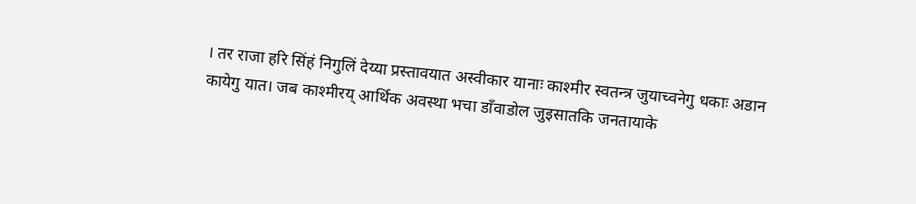। तर राजा हरि सिंहं निगुलिं देय्या प्रस्तावयात अस्वीकार यानाः काश्मीर स्वतन्त्र जुयाच्वनेगु धकाः अडान कायेगु यात। जब काश्मीरय् आर्थिक अवस्था भचा डाँवाडोल जुइसातकि जनतायाके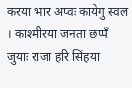करया भार अप्वः कायेगु स्वल । काश्मीरया जनता छप्पँ जुयाः राजा हरि सिंहया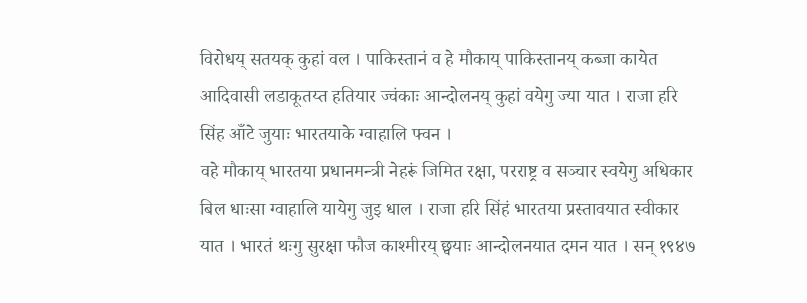विरोधय् सतयक् कुहां वल । पाकिस्तानं व हे मौकाय् पाकिस्तानय् कब्जा कायेत आदिवासी लडाकूतय्त हतियार ज्वंकाः आन्दोलनय् कुहां वयेगु ज्या यात । राजा हरि सिंह आँटे जुयाः भारतयाके ग्वाहालि फ्वन ।
वहे मौकाय् भारतया प्रधानमन्त्री नेहरूं जिमित रक्षा, परराष्ट्र व सञ्चार स्वयेगु अधिकार बिल धाःसा ग्वाहालि यायेगु जुइ धाल । राजा हरि सिंहं भारतया प्रस्तावयात स्वीकार यात । भारतं थःगु सुरक्षा फौज काश्मीरय् छ्वयाः आन्दोलनयात दमन यात । सन् १९४७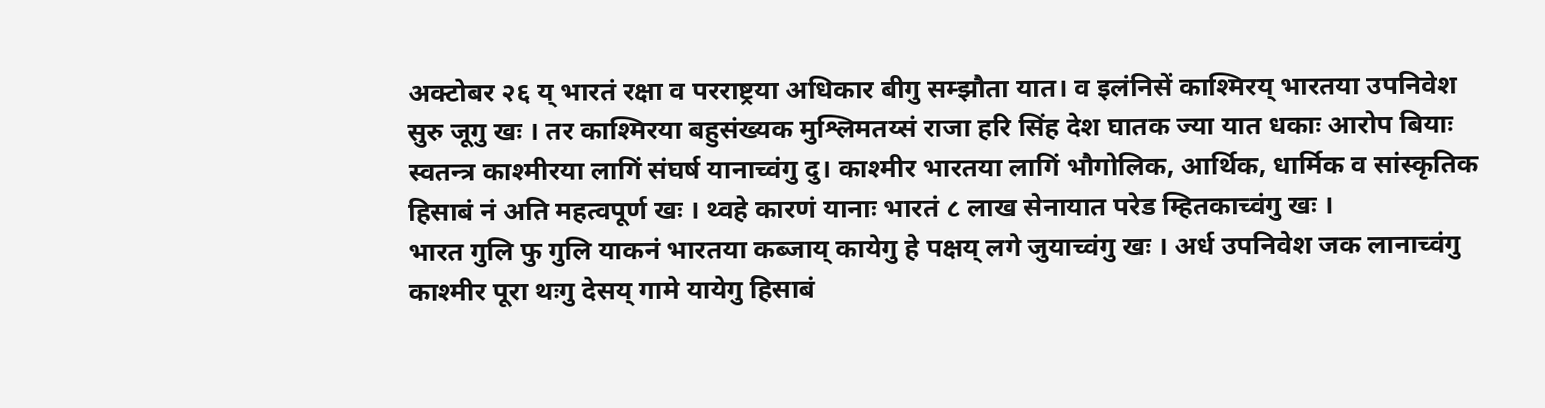अक्टोबर २६ य् भारतं रक्षा व परराष्ट्रया अधिकार बीगु सम्झौता यात। व इलंनिसें काश्मिरय् भारतया उपनिवेश सुरु जूगु खः । तर काश्मिरया बहुसंख्यक मुश्लिमतय्सं राजा हरि सिंह देश घातक ज्या यात धकाः आरोप बियाः स्वतन्त्र काश्मीरया लागिं संघर्ष यानाच्वंगु दु। काश्मीर भारतया लागिं भौगोलिक, आर्थिक, धार्मिक व सांस्कृतिक हिसाबं नं अति महत्वपूर्ण खः । थ्वहे कारणं यानाः भारतं ८ लाख सेनायात परेड म्हितकाच्वंगु खः ।
भारत गुलि फु गुलि याकनं भारतया कब्जाय् कायेगु हे पक्षय् लगे जुयाच्वंगु खः । अर्ध उपनिवेश जक लानाच्वंगु काश्मीर पूरा थःगु देसय् गामे यायेगु हिसाबं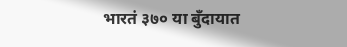भारतं ३७० या बुँदायात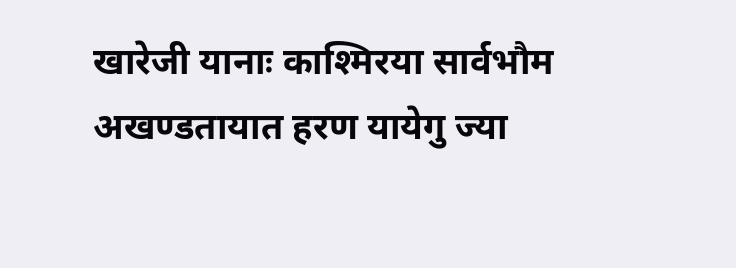खारेजी यानाः काश्मिरया सार्वभौम अखण्डतायात हरण यायेगु ज्या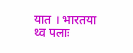यात । भारतया थ्व पलाः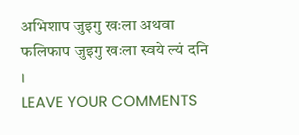अभिशाप जुइगु खःला अथवा फलिफाप जुइगु खःला स्वये ल्यं दनि ।
LEAVE YOUR COMMENTS